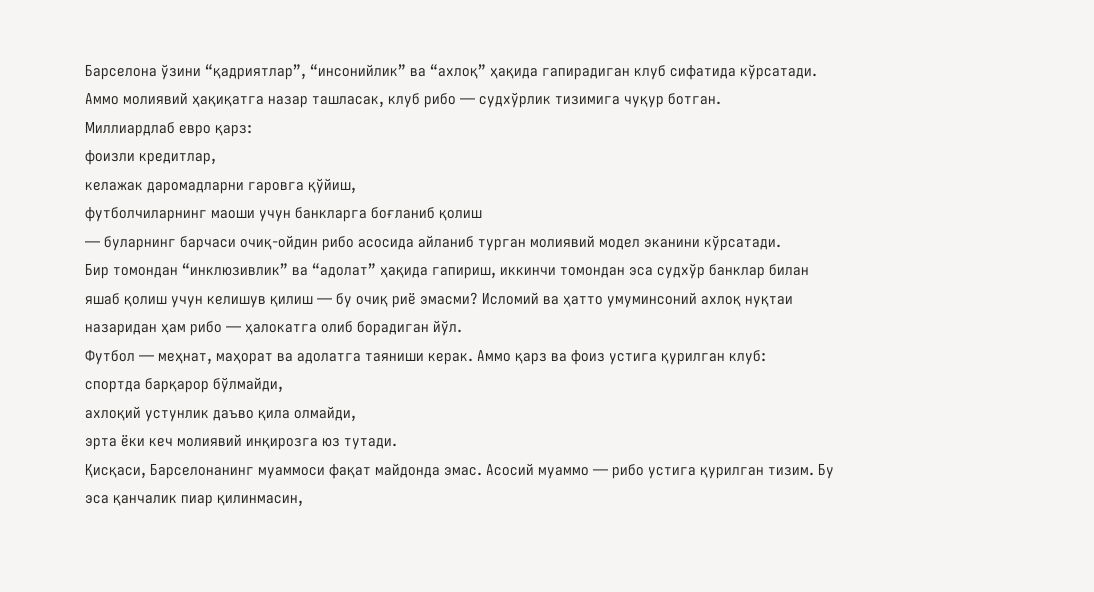Барселона ўзини “қадриятлар”, “инсонийлик” ва “ахлоқ” ҳақида гапирадиган клуб сифатида кўрсатади. Аммо молиявий ҳақиқатга назар ташласак, клуб рибо — судхўрлик тизимига чуқур ботган.
Миллиардлаб евро қарз:
фоизли кредитлар,
келажак даромадларни гаровга қўйиш,
футболчиларнинг маоши учун банкларга боғланиб қолиш
— буларнинг барчаси очиқ-ойдин рибо асосида айланиб турган молиявий модел эканини кўрсатади.
Бир томондан “инклюзивлик” ва “адолат” ҳақида гапириш, иккинчи томондан эса судхўр банклар билан яшаб қолиш учун келишув қилиш — бу очиқ риё эмасми? Исломий ва ҳатто умуминсоний ахлоқ нуқтаи назаридан ҳам рибо — ҳалокатга олиб борадиган йўл.
Футбол — меҳнат, маҳорат ва адолатга таяниши керак. Аммо қарз ва фоиз устига қурилган клуб:
спортда барқарор бўлмайди,
ахлоқий устунлик даъво қила олмайди,
эрта ёки кеч молиявий инқирозга юз тутади.
Қисқаси, Барселонанинг муаммоси фақат майдонда эмас. Асосий муаммо — рибо устига қурилган тизим. Бу эса қанчалик пиар қилинмасин,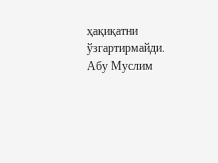ҳақиқатни ўзгартирмайди.
Абу Муслим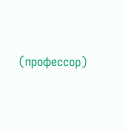(профессор)